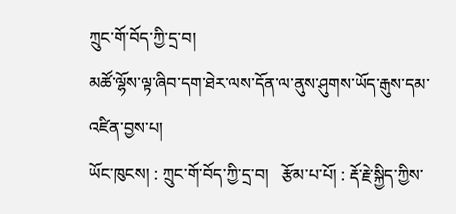ཀྲུང་གོ་བོད་ཀྱི་དྲ་བ།
མཚོ་ལྷོས་ལྟ་ཞིབ་དག་ཐེར་ལས་དོན་ལ་ནུས་ཤུགས་ཡོད་རྒུས་དམ་འཛིན་བྱས་པ།
ཡོང་ཁུངས། : ཀྲུང་གོ་བོད་ཀྱི་དྲ་བ།   རྩོམ་པ་པོ། : རྡོ་རྗེ་སྐྱིད་ཀྱིས་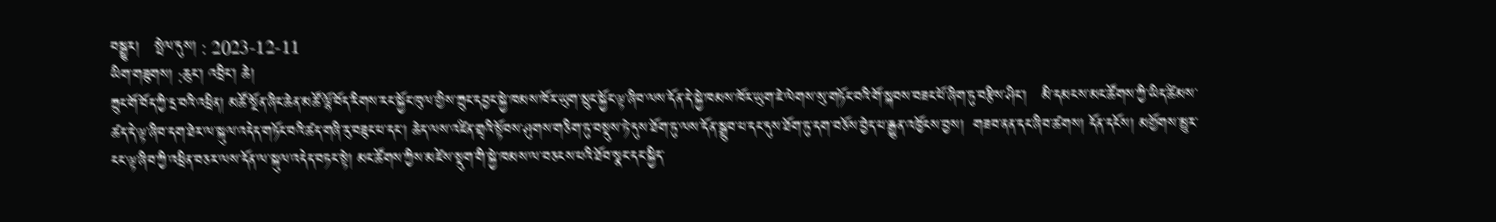བསྒྱུར།   སྤེལ་དུས། : 2023-12-11
ཡིག་གཟུགས། :ཆུང་། འབྲིང་། ཆེ།
ཀྲུང་གོ་བོད་ཀྱི་དྲ་བའི་འཕྲིན། མཚོ་སྔོན་ཞིང་ཆེན་མཚོ་ལྷོ་བོད་རིགས་རང་སྐྱོང་ཁུལ་གྱིས་ཀྲུང་དབྱང་སྐྱེ་ཁམས་ཁོར་ཡུག་སྲུང་སྐྱོང་ལྟ་ཞིབ་ལས་དོན་དེ་སྐྱེ་ཁམས་ཁོར་ཡུག་ཇེ་ལེགས་སུ་གཏོང་བའི་གོ་སྐབས་བཟང་པོ་ཞིག་ཏུ་བརྩིས་ཤིང་།   མི་དམངས་མང་ཚོགས་ཀྱི་ཡིད་ཚིམས་ཚད་དེ་ལྟ་ཞིབ་དག་ཐེར་ལ་སྐུལ་འདེད་གཏོང་བའི་ཚད་གཞི་རུ་བཟུང་པ་དང་། ཆེད་ལས་འཛིན་གྲྭའི་སྟོབས་ཤུགས་གཅིག་ཏུ་བསྡུས་ཏེ་དུས་ཐོག་ཏུ་ལས་དོན་སྒྲུབ་པ་དང་དུས་ཐོག་ཏུ་དག་བཅོས་བྱེད་པ་རྒྱུན་འཁྱོངས་བྱས།  གཟབ་ནན་དང་ཞིབ་ཚགས། དོན་དངོས། མགྱོགས་མྱུར་ངང་ལྟ་ཞིབ་ཀྱི་འཕྲིན་བཅར་ལས་དོན་ལ་སྐུལ་འདེད་བཏང་སྟེ། མང་ཚོགས་ཀྱིས་མཛེས་སྡུག་གི་སྐྱེ་ཁམས་ལ་བཅངས་པའི་ཐོབ་སྣང་དང་སྐྱིད་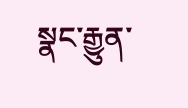སྣང་རྒྱུན་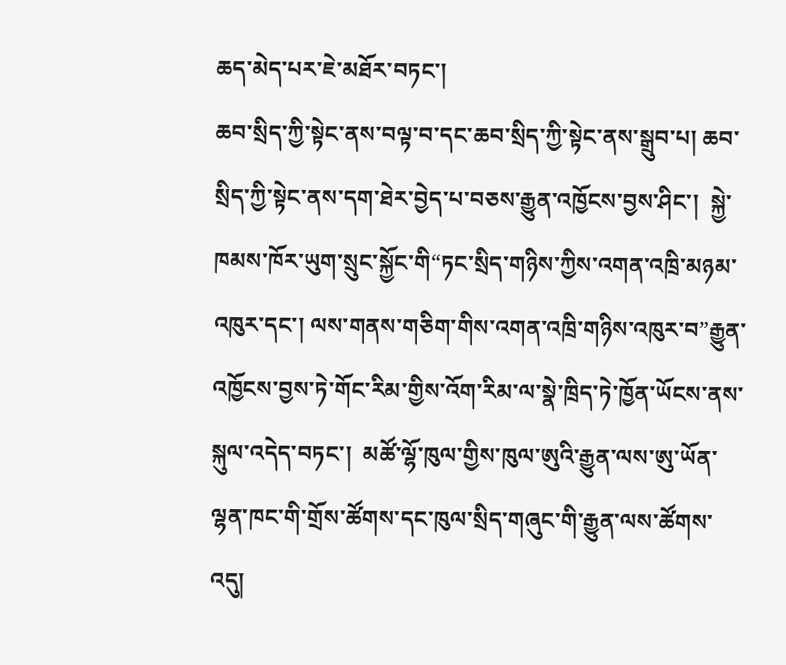ཆད་མེད་པར་ཇེ་མཐོར་བཏང་།
ཆབ་སྲིད་ཀྱི་སྟེང་ནས་བལྟ་བ་དང་ཆབ་སྲིད་ཀྱི་སྟེང་ནས་སྒྲུབ་པ། ཆབ་སྲིད་ཀྱི་སྟེང་ནས་དག་ཐེར་བྱེད་པ་བཅས་རྒྱུན་འཁྱོངས་བྱས་ཤིང་།  སྐྱེ་ཁམས་ཁོར་ཡུག་སྲུང་སྐྱོང་གི“ཏང་སྲིད་གཉིས་ཀྱིས་འགན་འཁྲི་མཉམ་འཁུར་དང་། ལས་གནས་གཅིག་གིས་འགན་འཁྲི་གཉིས་འཁུར་བ”རྒྱུན་འཁྱོངས་བྱས་ཏེ་གོང་རིམ་གྱིས་འོག་རིམ་ལ་སྣེ་ཁྲིད་ཏེ་ཁྱོན་ཡོངས་ནས་སྐུལ་འདེད་བཏང་།  མཚོ་ལྷོ་ཁུལ་གྱིས་ཁུལ་ཨུའི་རྒྱུན་ལས་ཨུ་ཡོན་ལྷན་ཁང་གི་གྲོས་ཚོགས་དང་ཁུལ་སྲིད་གཞུང་གི་རྒྱུན་ལས་ཚོགས་འདུ།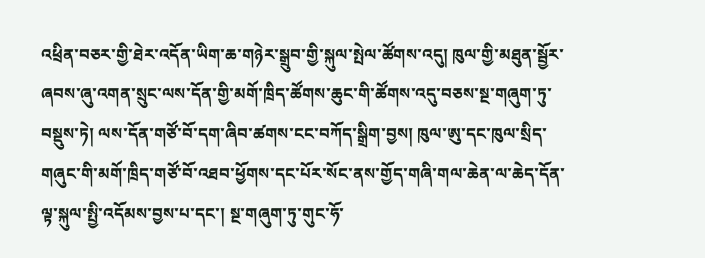འཕྲིན་བཅར་གྱི་ཐེར་འདོན་ཡིག་ཆ་གཉེར་སྒྲུབ་གྱི་སྐུལ་སྤེལ་ཚོགས་འདུ། ཁུལ་གྱི་མཐུན་སྦྱོར་ཞབས་ཞུ་འགན་སྲུང་ལས་དོན་གྱི་མགོ་ཁྲིད་ཚོགས་ཆུང་གི་ཚོགས་འདུ་བཅས་སྔ་གཞུག་ཏུ་བསྡུས་ཏེ། ལས་དོན་གཙོ་བོ་དག་ཞིབ་ཚགས་ངང་བཀོད་སྒྲིག་བྱས། ཁུལ་ཨུ་དང་ཁུལ་སྲིད་གཞུང་གི་མགོ་ཁྲིད་གཙོ་བོ་འཐབ་ཕྱོགས་དང་པོར་སོང་ནས་གྱོད་གཞི་གལ་ཆེན་ལ་ཆེད་དོན་ལྟ་སྐུལ་སྤྱི་འདོམས་བྱས་པ་དང་། སྔ་གཞུག་ཏུ་གུང་ཧོ་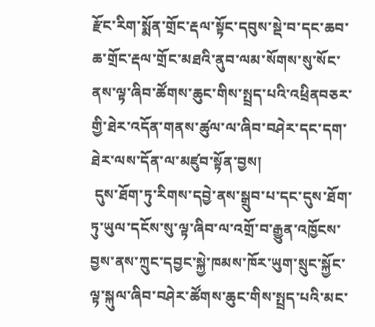རྫོང་རིག་སྨོན་གྲོང་རྡལ་སྟོང་དབུས་སྡེ་བ་དང་ཆབ་ཆ་གྲོང་རྡལ་གྲོང་མཐའི་ནུབ་ལམ་སོགས་སུ་སོང་ནས་ལྟ་ཞིབ་ཚོགས་ཆུང་གིས་སྤྲད་པའི་འཕྲིནབཅར་གྱི་ཐེར་འདོན་གནས་ཚུལ་ལ་ཞིབ་བཤེར་དང་དག་ཐེར་ལས་དོན་ལ་མཛུབ་སྟོན་བྱས།
 དུས་ཐོག་ཏུ་རིགས་དབྱེ་ནས་སྒྲུབ་པ་དང་དུས་ཐོག་ཏུ་ཡུལ་དངོས་སུ་ལྟ་ཞིབ་ལ་འགྲོ་བ་རྒྱུན་འཁྱོངས་བྱས་ནས་ཀྲུང་དབྱང་སྐྱེ་ཁམས་ཁོར་ཡུག་སྲུང་སྐྱོང་ལྟ་སྐུལ་ཞིབ་བཤེར་ཚོགས་ཆུང་གིས་སྤྲད་པའི་མང་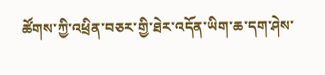ཚོགས་ཀྱི་འཕྲིན་བཅར་གྱི་ཐེར་འདོན་ཡིག་ཆ་དག་ཤེས་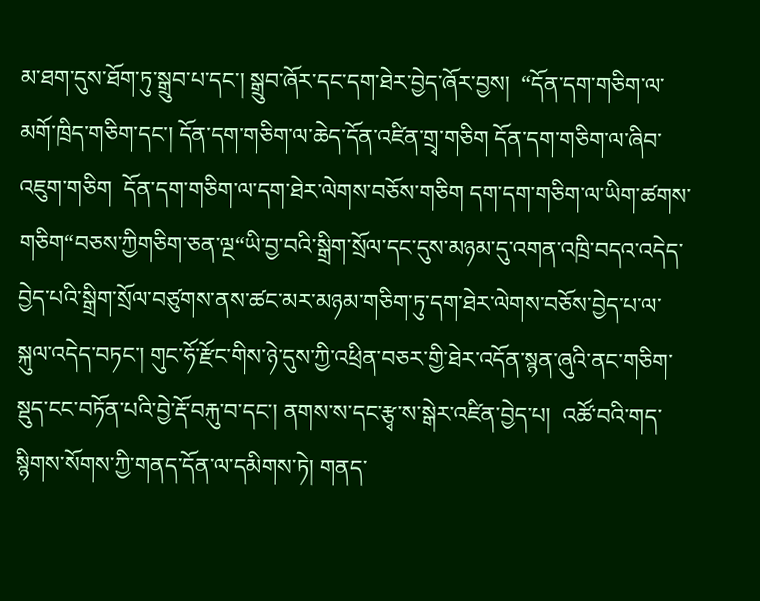མ་ཐག་དུས་ཐོག་ཏུ་སྒྲུབ་པ་དང་། སྒྲུབ་ཞོར་དང་དག་ཐེར་བྱེད་ཞོར་བྱས།  “དོན་དག་གཅིག་ལ་མགོ་ཁྲིད་གཅིག་དང་། དོན་དག་གཅིག་ལ་ཆེད་དོན་འཛིན་གྲྭ་གཅིག དོན་དག་གཅིག་ལ་ཞིབ་འཇུག་གཅིག  དོན་དག་གཅིག་ལ་དག་ཐེར་ལེགས་བཅོས་གཅིག དག་དག་གཅིག་ལ་ཡིག་ཚགས་གཅིག“བཅས་ཀྱིགཅིག་ཅན་ལྔ“ཡི་བྱ་བའི་སྒྲིག་སྲོལ་དང་དུས་མཉམ་དུ་འགན་འཁྲི་བདའ་འདེད་བྱེད་པའི་སྒྲིག་སྲོལ་བཙུགས་ནས་ཚང་མར་མཉམ་གཅིག་ཏུ་དག་ཐེར་ལེགས་བཅོས་བྱེད་པ་ལ་སྐུལ་འདེད་བཏང་། གུང་ཧོ་རྫོང་གིས་ཉེ་དུས་ཀྱི་འཕྲིན་བཅར་གྱི་ཐེར་འདོན་སྙན་ཞུའི་ནང་གཅིག་སྡུད་ངང་བཏོན་པའི་བྱེ་རྡོ་བརྐུ་བ་དང་། ནགས་ས་དང་རྩྭ་ས་སྒེར་འཛིན་བྱེད་པ།  འཚོ་བའི་གད་སྙིགས་སོགས་ཀྱི་གནད་དོན་ལ་དམིགས་ཏེ། གནད་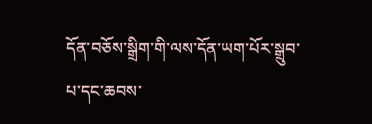དོན་བཅོས་སྒྲིག་གི་ལས་དོན་ཡག་པོར་སྒྲུབ་པ་དང་ཆབས་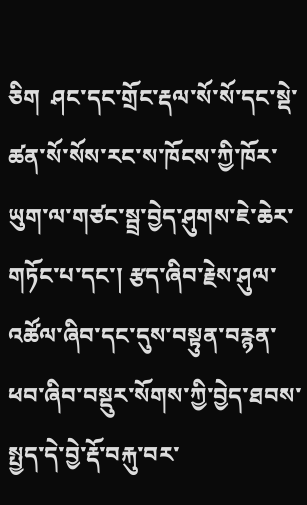ཅིག  ཤང་དང་གྲོང་རྡལ་སོ་སོ་དང་སྡེ་ཚན་སོ་སོས་རང་ས་ཁོངས་ཀྱི་ཁོར་ཡུག་ལ་གཙང་སྦྲ་བྱེད་ཤུགས་ཇེ་ཆེར་གཏོང་པ་དང་། རྩད་ཞིབ་རྗེས་ཤུལ་འཚོལ་ཞིབ་དང་དུས་བསྟུན་བརྙན་ཕབ་ཞིབ་བསྡུར་སོགས་ཀྱི་བྱེད་ཐབས་སྤྱད་དེ་བྱེ་རྡོ་བརྐུ་བར་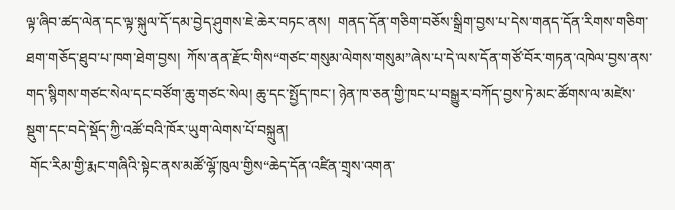ལྟ་ཞིབ་ཚད་ལེན་དང་ལྟ་སྐུལ་དོ་དམ་བྱེད་ཤུགས་ཇེ་ཆེར་བཏང་ནས།  གནད་དོན་གཅིག་བཅོས་སྒྲིག་བྱས་པ་དེས་གནད་དོན་རིགས་གཅིག་ཐག་གཅོད་ཐུབ་པ་ཁག་ཐེག་བྱས།  ཀོས་ནན་རྫོང་གིས“གཙང་གསུམ་ལེགས་གསུམ”ཞེས་པ་དེ་ལས་དོན་གཙོ་བོར་གཏན་འཁེལ་བྱས་ནས་གད་སྙིགས་གཙང་སེལ་དང་བཙོག་ཆུ་གཙང་སེལ། ཆུ་དང་སྤྱོད་ཁང་། ཉེན་ཁ་ཅན་གྱི་ཁང་པ་བསྒྱུར་བཀོད་བྱས་ཏེ་མང་ཚོགས་ལ་མཛེས་སྡུག་དང་བདེ་སྡོད་ཀྱི་འཚོ་བའི་ཁོར་ཡུག་ལེགས་པོ་བསྐྲུན།
 གོང་རིམ་གྱི་རྨང་གཞིའི་སྟེང་ནས་མཚོ་ལྷོ་ཁུལ་གྱིས“ཆེད་དོན་འཛིན་གྲྭས་འགན་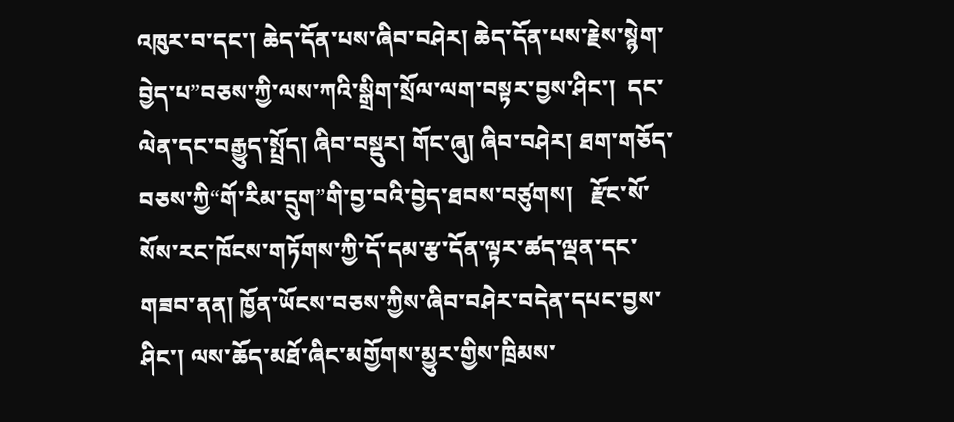འཁུར་བ་དང་། ཆེད་དོན་པས་ཞིབ་བཤེར། ཆེད་དོན་པས་རྗེས་སྙེག་བྱེད་པ”བཅས་ཀྱི་ལས་ཀའི་སྒྲིག་སྲོལ་ལག་བསྟར་བྱས་ཤིང་།  དང་ལེན་དང་བརྒྱུད་སྤྲོད། ཞིབ་བསྡུར། གོང་ཞུ། ཞིབ་བཤེར། ཐག་གཅོད་བཅས་ཀྱི“གོ་རིམ་དྲུག”གི་བྱ་བའི་བྱེད་ཐབས་བཙུགས།   རྫོང་སོ་སོས་རང་ཁོངས་གཏོགས་ཀྱི་དོ་དམ་རྩ་དོན་ལྟར་ཚད་ལྡན་དང་གཟབ་ནན། ཁྱོན་ཡོངས་བཅས་ཀྱིས་ཞིབ་བཤེར་བདེན་དཔང་བྱས་ཤིང་། ལས་ཆོད་མཐོ་ཞིང་མགྱོགས་མྱུར་གྱིས་ཁྲིམས་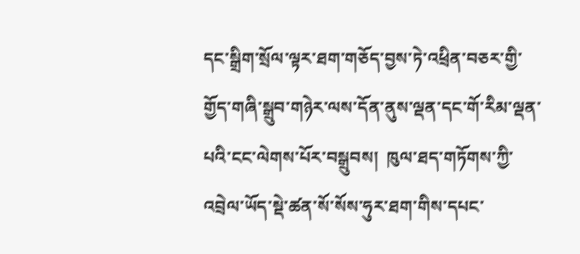དང་སྒྲིག་སྲོལ་ལྟར་ཐག་གཅོད་བྱས་ཏེ་འཕྲིན་བཅར་གྱི་གྱོད་གཞི་སྒྲུབ་གཉེར་ལས་དོན་ནུས་ལྡན་དང་གོ་རིམ་ལྡན་པའི་ངང་ལེགས་པོར་བསྒྲུབས།  ཁུལ་ཐད་གཏོགས་ཀྱི་འབྲེལ་ཡོད་སྡེ་ཚན་སོ་སོས་ཧུར་ཐག་གིས་དཔང་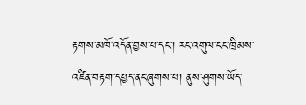རྟགས་མཁོ་འདོན་བྱས་པ་དང་། རང་འགུལ་ངང་ཁྲིམས་འཛིན་བརྟག་དཔྱད་ནང་ཞུགས་པ། ནུས་ཤུགས་ཡོད་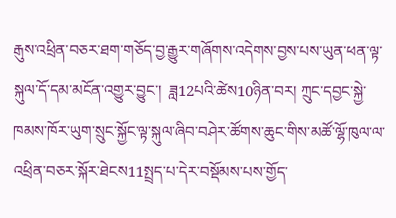རྒུས་འཕྲིན་བཅར་ཐག་གཅོད་བྱ་རྒྱུར་གཞོགས་འདེགས་བྱས་པས་ཡུན་ཕན་ལྟ་སྐུལ་དོ་དམ་མངོན་འགྱུར་བྱུང་།  ཟླ12པའི་ཚེས10ཉིན་བར། ཀྲུང་དབྱང་སྐྱེ་ཁམས་ཁོར་ཡུག་སྲུང་སྐྱོང་ལྟ་སྐུལ་ཞིབ་བཤེར་ཚོགས་ཆུང་གིས་མཚོ་ལྷོ་ཁུལ་ལ་འཕྲིན་བཅར་སྐོར་ཐེངས11སྤྲད་པ་དེར་བསྡོམས་པས་གྱོད་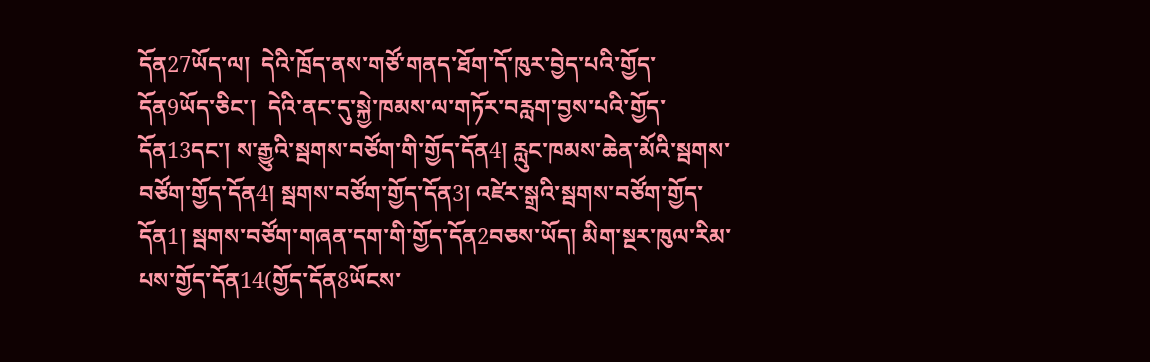དོན27ཡོད་ལ།  དེའི་ཁྲོད་ནས་གཙོ་གནད་ཐོག་དོ་ཁུར་བྱེད་པའི་གྱོད་དོན9ཡོད་ཅིང་།  དེའི་ནང་དུ་སྐྱེ་ཁམས་ལ་གཏོར་བརླག་བྱས་པའི་གྱོད་དོན13དང་། ས་རྒྱུའི་སྦགས་བཙོག་གི་གྱོད་དོན4། རླུང་ཁམས་ཆེན་མོའི་སྦགས་བཙོག་གྱོད་དོན4། སྦགས་བཙོག་གྱོད་དོན3། འཛེར་སྒྲའི་སྦགས་བཙོག་གྱོད་དོན1། སྦགས་བཙོག་གཞན་དག་གི་གྱོད་དོན2བཅས་ཡོད། མིག་སྔར་ཁུལ་རིམ་པས་གྱོད་དོན14(གྱོད་དོན8ཡོངས་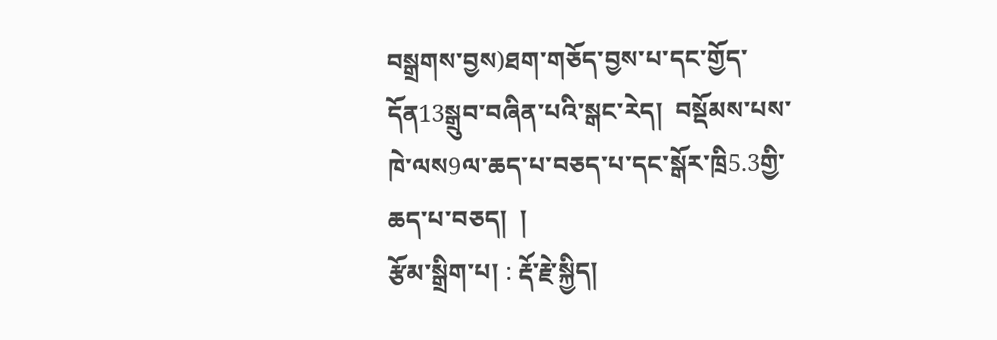བསྒྲགས་བྱས)ཐག་གཅོད་བྱས་པ་དང་གྱོད་དོན13སྒྲུབ་བཞིན་པའི་སྒང་རེད།  བསྡོམས་པས་ཁེ་ལས9ལ་ཆད་པ་བཅད་པ་དང་སྒོར་ཁྲི5.3གྱི་ཆད་པ་བཅད།  །
རྩོམ་སྒྲིག་པ། : རྡོ་རྗེ་སྐྱིད།